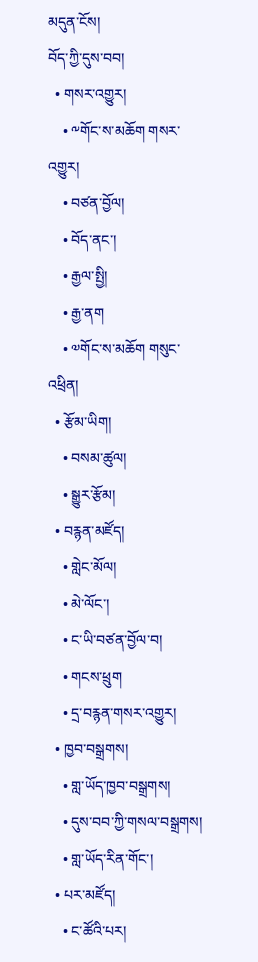མདུན་ངོས།
བོད་ཀྱི་དུས་བབ།
  • གསར་འགྱུར།
    • ༸གོང་ས་མཆོག གསར་འགྱུར།
    • བཙན་བྱོལ།
    • བོད་ནང་།
    • རྒྱལ་སྤྱི།
    • རྒྱ་ནག
    • ༧གོང་ས་མཆོག གསུང་འཕྲིན།
  • རྩོམ་ཡིག།
    • བསམ་ཚུལ།
    • སྒྱུར་རྩོམ།
  • བརྙན་མཛོད།
    • གླེང་མོལ།
    • མེ་ལོང་།
    • ང་ཡི་བཙན་བྱོལ་བ།
    • གངས་ཕྲུག
    • དྲ་བརྙན་གསར་འགྱུར།
  • ཁྱབ་བསྒྲགས།
    • གླ་ཡོད་ཁྱབ་བསྒྲགས།
    • དུས་བབ་ཀྱི་གསལ་བསྒྲགས།
    • གླ་ཡོད་རིན་གོང་།
  • པར་མཛོད།
    • ང་ཚོའི་པར།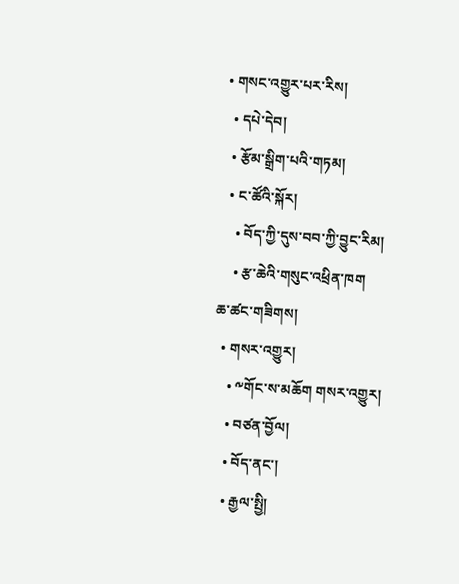• གསང་འགྱུར་པར་རིས།
  • དཔེ་དེབ།
  • རྩོམ་སྒྲིག་པའི་གཏམ།
  • ང་ཚོའི་སྐོར།
    • བོད་ཀྱི་དུས་བབ་ཀྱི་བྱུང་རིམ།
    • རྩ་ཆེའི་གསུང་འཕྲིན་ཁག
ཆ་ཚང་གཟིགས།
  • གསར་འགྱུར།
    • ༸གོང་ས་མཆོག གསར་འགྱུར།
    • བཙན་བྱོལ།
    • བོད་ནང་།
    • རྒྱལ་སྤྱི།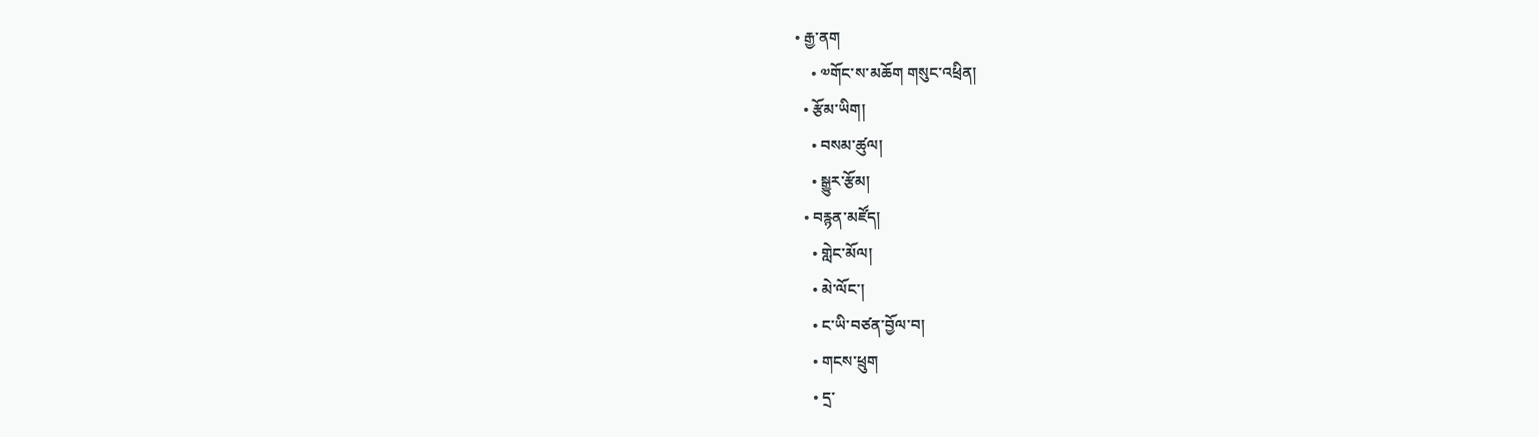• རྒྱ་ནག
    • ༧གོང་ས་མཆོག གསུང་འཕྲིན།
  • རྩོམ་ཡིག།
    • བསམ་ཚུལ།
    • སྒྱུར་རྩོམ།
  • བརྙན་མཛོད།
    • གླེང་མོལ།
    • མེ་ལོང་།
    • ང་ཡི་བཙན་བྱོལ་བ།
    • གངས་ཕྲུག
    • དྲ་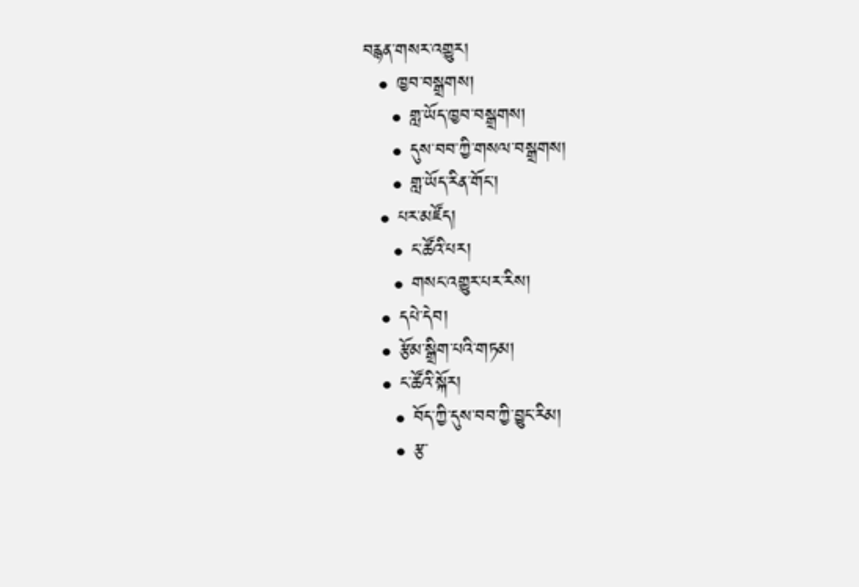བརྙན་གསར་འགྱུར།
  • ཁྱབ་བསྒྲགས།
    • གླ་ཡོད་ཁྱབ་བསྒྲགས།
    • དུས་བབ་ཀྱི་གསལ་བསྒྲགས།
    • གླ་ཡོད་རིན་གོང་།
  • པར་མཛོད།
    • ང་ཚོའི་པར།
    • གསང་འགྱུར་པར་རིས།
  • དཔེ་དེབ།
  • རྩོམ་སྒྲིག་པའི་གཏམ།
  • ང་ཚོའི་སྐོར།
    • བོད་ཀྱི་དུས་བབ་ཀྱི་བྱུང་རིམ།
    • རྩ་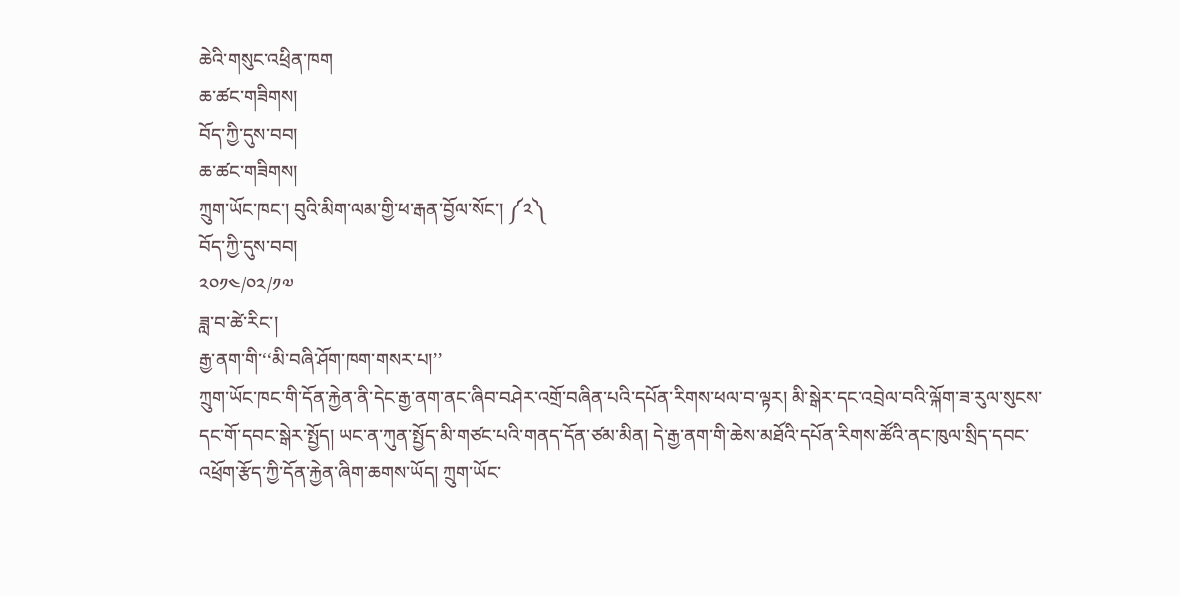ཆེའི་གསུང་འཕྲིན་ཁག
ཆ་ཚང་གཟིགས།
བོད་ཀྱི་དུས་བབ།
ཆ་ཚང་གཟིགས།
ཀྲུག་ཡོང་ཁང་། བུའི་མིག་ལམ་གྱི་ཕ་རྒན་བྱོལ་སོང་། ༼༢༽
བོད་ཀྱི་དུས་བབ།
༢༠༡༤/༠༢/༡༧
ཟླ་བ་ཚེ་རིང་།
རྒྱ་ནག་གི་‘‘མི་བཞི་ཤོག་ཁག་གསར་པ།’’
ཀྲུག་ཡོང་ཁང་གི་དོན་རྐྱེན་ནི་དེང་རྒྱ་ནག་ནང་ཞིབ་བཤེར་འགྲོ་བཞིན་པའི་དཔོན་རིགས་ཕལ་བ་ལྟར། མི་སྒེར་དང་འབྲེལ་བའི་ལྐོག་ཟ་རུལ་སུངས་དང་གོ་དབང་སྒེར་སྤྱོད། ཡང་ན་ཀུན་སྤྱོད་མི་གཙང་པའི་གནད་དོན་ཙམ་མིན། དེ་རྒྱ་ནག་གི་ཆེས་མཐོའི་དཔོན་རིགས་ཚོའི་ནང་ཁུལ་སྲིད་དབང་འཕྲོག་རྩོད་ཀྱི་དོན་རྐྱེན་ཞིག་ཆགས་ཡོད། ཀྲུག་ཡོང་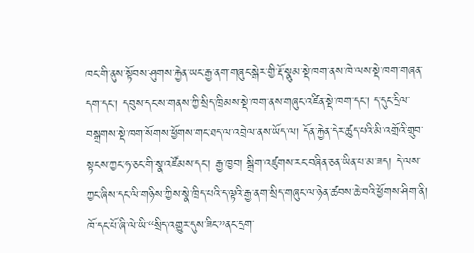ཁང་གི་ནུས་སྟོབས་ཤུགས་རྐྱེན་ཡང་རྒྱ་ནག་གཞུང་སྒེར་གྱི་རྡོ་སྣུམ་སྡེ་ཁག་ནས་ཁེ་ལས་སྡེ་ཁག་གཞན་དག་དང་། དབུས་དང་ས་གནས་ཀྱི་སྲིད་ཁྲིམས་སྡེ་ཁག་ནས་གཞུང་འཛིན་སྡེ་ཁག་དང་། ད་དུང་དྲིལ་བསྒྲགས་སྡེ་ཁག་སོགས་ཕྱོགས་གང་ཐད་ལ་འབྲེལ་ནས་ཡོད་ལ། དོན་རྐྱེན་དེར་ཚུད་པའི་མི་འགྲོའི་གྲུབ་སྟངས་ཀྱང་ཧ་ཅང་གི་སྣ་འཛོམས་དང་། རྒྱ་ཁྱབ། སྒྲིག་འཛུགས་རང་བཞིན་ཅན་ཡིན་པ་མ་ཟད། དེ་ལས་ཀྱང་ཞིས་དང་ལི་གཉིས་ཀྱིས་སྣེ་ཁྲིད་པའི་ད་ལྟའི་རྒྱ་ནག་སྲིད་གཞུང་ལ་ཉེན་ཚབས་ཆེ་བའི་ཕྱོགས་ཤིག་ནི། ཁོ་དང་པོ་ཞི་ལེ་ཡི་‘‘སྲིད་འགྱུར་དུས་ཟིང་’’ནང་དྲག་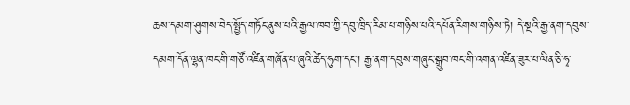ཆས་དམག་ཤུགས་བེད་སྤྱོད་གཏོང་ནུས་པའི་རྒྱལ་ཁབ་ཀྱི་དབུ་ཁྲིད་རིམ་པ་གཉིས་པའི་དཔོན་རིགས་གཉིས་ཏེ། དེ་སྔའི་རྒྱ་ནག་དབུས་དམག་དོན་ལྷན་ཁང་གི་གཙོ་འཛིན་གཞོན་པ་ཞུའི་ཚེད་ཧུག་དང་། རྒྱ་ནག་དབུས་གཞུང་སྒྲུབ་ཁང་གི་འགན་འཛིན་ཟུར་པ་ལིན་ཅི་ཧྭ་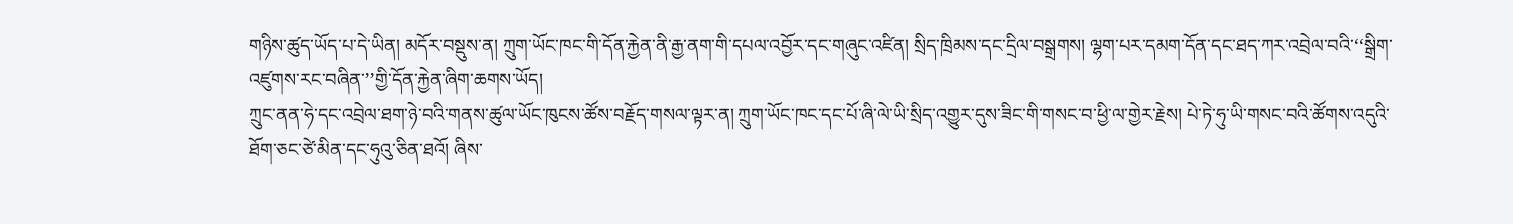གཉིས་ཚུད་ཡོད་པ་དེ་ཡིན། མདོར་བསྡུས་ན། ཀྲུག་ཡོང་ཁང་གི་དོན་རྐྱེན་ནི་རྒྱ་ནག་གི་དཔལ་འབྱོར་དང་གཞུང་འཛིན། སྲིད་ཁྲིམས་དང་དྲིལ་བསྒྲགས། ལྷག་པར་དམག་དོན་དང་ཐད་ཀར་འབྲེལ་བའི་‘‘སྒྲིག་འཛུགས་རང་བཞིན་’’གྱི་དོན་རྐྱེན་ཞིག་ཆགས་ཡོད།
ཀྲུང་ནན་ཧེ་དང་འབྲེལ་ཐག་ཉེ་བའི་གནས་ཚུལ་ཡོང་ཁུངས་ཚོས་བརྗོད་གསལ་ལྟར་ན། ཀྲུག་ཡོང་ཁང་དང་པོ་ཞི་ལེ་ཡི་སྲིད་འགྱུར་དུས་ཟིང་གི་གསང་བ་ཕྱི་ལ་གྱེར་རྗེས། པེ་ཏེ་ཧུ་ཡི་གསང་བའི་ཚོགས་འདུའི་ཐོག་ཅང་ཙེ་མིན་དང་ཧུའུ་ཅིན་ཐའོ། ཞིས་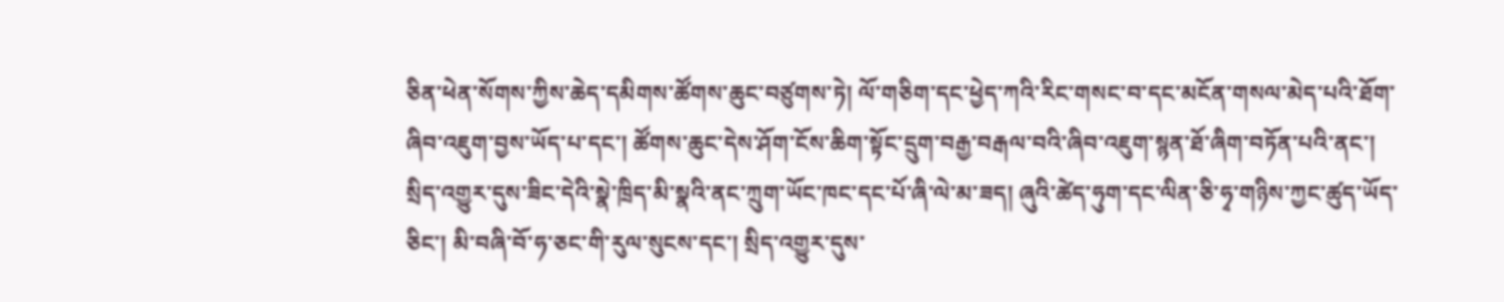ཅིན་ཕེན་སོགས་ཀྱིས་ཆེད་དམིགས་ཚོགས་ཆུང་བཙུགས་ཏེ། ལོ་གཅིག་དང་ཕྱེད་ཀའི་རིང་གསང་བ་དང་མངོན་གསལ་མེད་པའི་ཐོག་ཞིབ་འཇུག་བྱས་ཡོད་པ་དང་། ཚོགས་ཆུང་དེས་ཤོག་ངོས་ཆིག་སྟོང་དྲུག་བརྒྱ་བརྒལ་བའི་ཞིབ་འཇུག་སྙན་ཐོ་ཞིག་བཏོན་པའི་ནང་། སྲིད་འགྱུར་དུས་ཟིང་དེའི་སྣེ་ཁྲིད་མི་སྣའི་ནང་ཀྲུག་ཡོང་ཁང་དང་པོ་ཞི་ལེ་མ་ཟད། ཞུའི་ཚེད་ཧུག་དང་ལིན་ཅི་ཧྭ་གཉིས་ཀྱང་ཚུད་ཡོད་ཅིང་། མི་བཞི་བོ་ཧ་ཅང་གི་རུལ་སུངས་དང་། སྲིད་འགྱུར་དུས་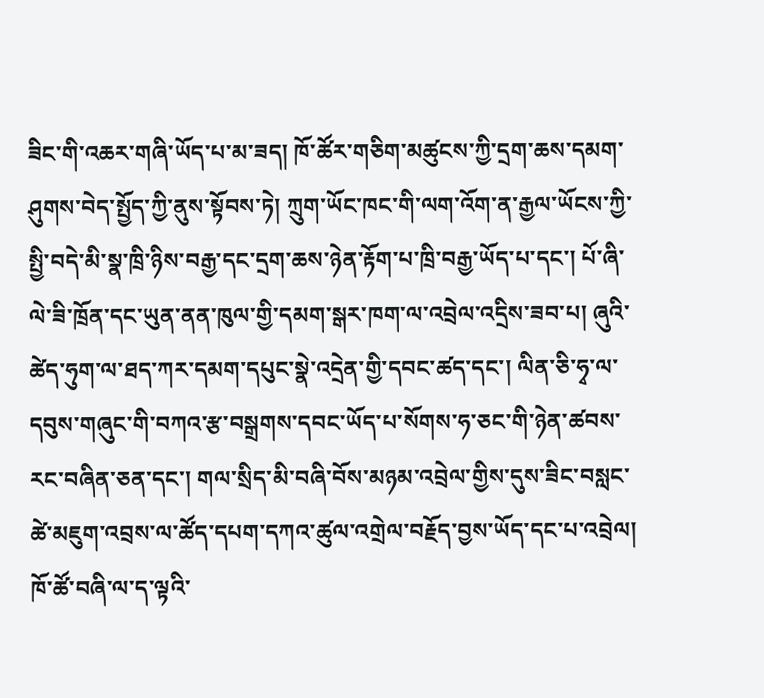ཟིང་གི་འཆར་གཞི་ཡོད་པ་མ་ཟད། ཁོ་ཚོར་གཅིག་མཚུངས་ཀྱི་དྲག་ཆས་དམག་ཤུགས་བེད་སྤྱོད་ཀྱི་ནུས་སྟོབས་ཏེ། ཀྲུག་ཡོང་ཁང་གི་ལག་འོག་ན་རྒྱལ་ཡོངས་ཀྱི་སྤྱི་བདེ་མི་སྣ་ཁྲི་ཉིས་བརྒྱ་དང་དྲག་ཆས་ཉེན་རྟོག་པ་ཁྲི་བརྒྱ་ཡོད་པ་དང་། པོ་ཞི་ལེ་ཟི་ཁྲོན་དང་ཡུན་ནན་ཁུལ་གྱི་དམག་སྒར་ཁག་ལ་འབྲེལ་འདྲིས་ཟབ་པ། ཞུའི་ཚེད་ཧུག་ལ་ཐད་ཀར་དམག་དཔུང་སྣེ་འདྲེན་གྱི་དབང་ཚད་དང་། ལིན་ཅི་ཧྭ་ལ་དབུས་གཞུང་གི་བཀའ་རྩ་བསྒྲགས་དབང་ཡོད་པ་སོགས་ཧ་ཅང་གི་ཉེན་ཚབས་རང་བཞིན་ཅན་དང་། གལ་སྲིད་མི་བཞི་བོས་མཉམ་འབྲེལ་གྱིས་དུས་ཟིང་བསླང་ཚེ་མཇུག་འབྲས་ལ་ཚོད་དཔག་དཀའ་ཚུལ་འགྲེལ་བརྗོད་བྱས་ཡོད་དང་པ་འབྲེལ། ཁོ་ཚོ་བཞི་ལ་ད་ལྟའི་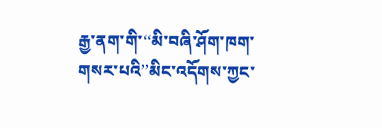རྒྱ་ནག་གི་‘‘མི་བཞི་ཤོག་ཁག་གསར་པའི’’མིང་འདོགས་ཀྱང་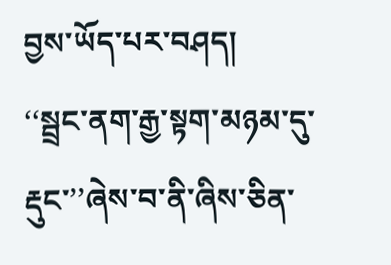བྱས་ཡོད་པར་བཤད།
‘‘སྦྲང་ནག་རྒྱ་སྟག་མཉམ་དུ་རྡུང་’’ཞེས་བ་ནི་ཞིས་ཅིན་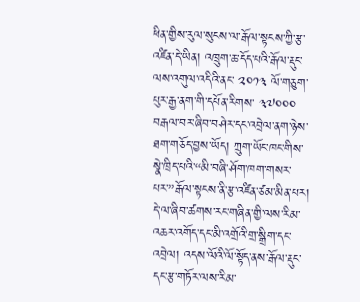ཕིན་གྱིས་རུལ་སུངས་ལ་རྒོལ་སྟངས་ཀྱི་རྩ་འཛིན་དེ་ཡིན། འཁྲུག་ཆ་དོད་པའི་རྒོལ་རྡུང་ལས་འགུལ་འདིའི་ནང་ ༢༠༡༣ ལོ་གཅུག་པུར་རྒྱ་ནག་གི་དཔོན་རིགས་ ༣༧༠༠༠ བརྒལ་བར་ཞིབ་བཤེར་དང་འབྲེལ་ནག་ཉེས་ཐག་གཅོད་བྱས་ཡོད། ཀྲུག་ཡོང་ཁང་གིས་སྣེ་ཁྲིད་པའི་‘‘མི་བཞི་ཤོག་ཁག་གསར་པར་’’རྒོལ་སྟངས་ནི་རྩ་འཛིན་ཙམ་མིན་པར། དེ་ལ་ཞིབ་ཚགས་རང་གཞིན་གྱི་ལས་རིམ་འཆར་འགོད་དང་མི་འགྲོའི་གྲ་སྒྲིག་དང་འབྲེལ། འདས་ལོའི་ལོ་སྟོད་ནས་རྒོལ་རྡུང་དང་རྩ་གཏོར་ལས་རིམ་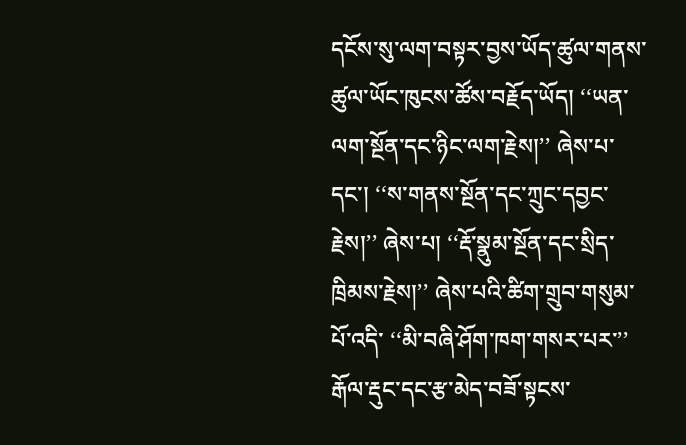དངོས་སུ་ལག་བསྟར་བྱས་ཡོད་ཚུལ་གནས་ཚུལ་ཡོང་ཁུངས་ཚོས་བརྗོད་ཡོད། ‘‘ཡན་ལག་སྔོན་དང་ཉིང་ལག་རྗེས།’’ ཞེས་པ་དང་། ‘‘ས་གནས་སྔོན་དང་ཀྲུང་དབྱང་རྗེས།’’ ཞེས་པ། ‘‘རྡོ་སྣུམ་སྔོན་དང་སྲིད་ཁྲིམས་རྗེས།’’ ཞེས་པའི་ཚིག་གྲུབ་གསུམ་པོ་འདི་ ‘‘མི་བཞི་ཤོག་ཁག་གསར་པར་’’ རྒོལ་རྡུང་དང་རྩ་མེད་བཟོ་སྟངས་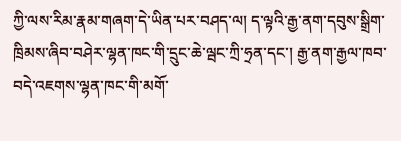ཀྱི་ལས་རིམ་རྣམ་གཞག་དེ་ཡིན་པར་བཤད་ལ། ད་ལྟའི་རྒྱ་ནག་དབུས་སྒྲིག་ཁྲིམས་ཞིབ་བཤེར་ལྷན་ཁང་གི་དྲུང་ཆེ་ལྦང་ཀྲི་ཧྲན་དང་། རྒྱ་ནག་རྒྱལ་ཁབ་བདེ་འཇགས་ལྷན་ཁང་གི་མགོ་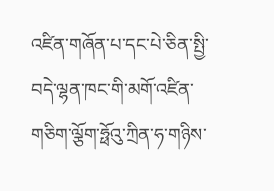འཛིན་གཞོན་པ་དང་པེ་ཅིན་སྤྱི་བདེ་ལྷན་ཁང་གི་མགོ་འཛིན་གཅིག་ལྕོག་ཧྥོའུ་ཀྲིན་ཧ་གཉིས་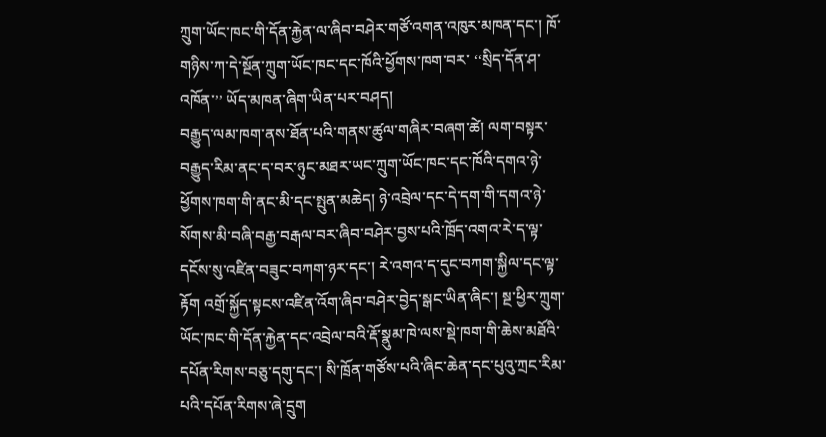ཀྲུག་ཡོང་ཁང་གི་དོན་རྐྱེན་ལ་ཞིབ་བཤེར་གཙོ་འགན་འཁུར་མཁན་དང་། ཁོ་གཉིས་ཀ་དེ་སྔོན་ཀྲུག་ཡོང་ཁང་དང་ཁོའི་ཕྱོགས་ཁག་བར་ ‘‘སྲིད་དོན་ཤ་འཁོན་’’ ཡོད་མཁན་ཞིག་ཡིན་པར་བཤད།
བརྒྱུད་ལམ་ཁག་ནས་ཐོན་པའི་གནས་ཚུལ་གཞིར་བཞག་ཚེ། ལག་བསྟར་བརྒྱུད་རིམ་ནང་ད་བར་ཉུང་མཐར་ཡང་ཀྲུག་ཡོང་ཁང་དང་ཁོའི་དགའ་ཉེ་ཕྱོགས་ཁག་གི་ནང་མི་དང་སྤུན་མཆེད། ཉེ་འབྲེལ་དང་དེ་དག་གི་དགའ་ཉེ་སོགས་མི་བཞི་བརྒྱ་བརྒལ་བར་ཞིབ་བཤེར་བྱས་པའི་ཁྲོད་འགའ་རེ་ད་ལྟ་དངོས་སུ་འཛིན་བཟུང་བཀག་ཉར་དང་། རེ་འགའ་ད་དུང་བཀག་སྐྱིལ་དང་ལྟ་རྟོག འགྲོ་སྐྱོད་སྟངས་འཛིན་འོག་ཞིབ་བཤེར་བྱེད་སྒང་ཡིན་ཞིང་། སྔ་ཕྱིར་ཀྲུག་ཡོང་ཁང་གི་དོན་རྐྱེན་དང་འབྲེལ་བའི་རྡོ་སྣུམ་ཁེ་ལས་སྡེ་ཁག་གི་ཆེས་མཐོའི་དཔོན་རིགས་བཅུ་དགུ་དང་། སི་ཁྲོན་གཙོས་པའི་ཞིང་ཆེན་དང་པུའུ་ཀྲང་རིམ་པའི་དཔོན་རིགས་ཞེ་དྲུག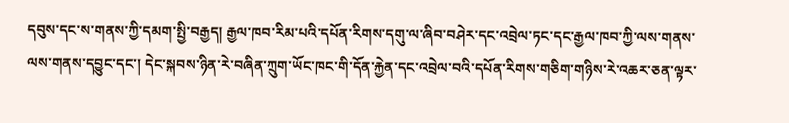དབུས་དང་ས་གནས་ཀྱི་དམག་སྤྱི་བརྒྱད། རྒྱལ་ཁབ་རིམ་པའི་དཔོན་རིགས་དགུ་ལ་ཞིབ་བཤེར་དང་འབྲེལ་ཏང་དང་རྒྱལ་ཁབ་ཀྱི་ལས་གནས་ལས་གནས་དབྱུང་དང་། དེང་སྐབས་ཉིན་རེ་བཞིན་ཀྲུག་ཡོང་ཁང་གི་དོན་རྐྱེན་དང་འབྲེལ་བའི་དཔོན་རིགས་གཅིག་གཉིས་རེ་འཆར་ཅན་ལྟར་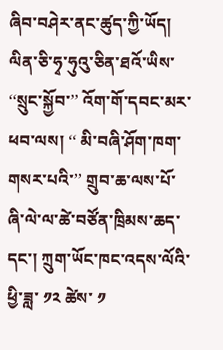ཞིབ་བཤེར་ནང་ཚུད་ཀྱི་ཡོད། ལིན་ཅི་ཧྭ་ཧུའུ་ཅིན་ཐའོ་ཡིས་ ‘‘སྲུང་སྐྱོབ་’’ འོག་གོ་དབང་མར་ཕབ་ལས། ‘‘ མི་བཞི་ཤོག་ཁག་གསར་པའི་’’ གྲུབ་ཆ་ལས་པོ་ཞི་ལེ་ལ་ཚེ་བཙོན་ཁྲིམས་ཆད་དང་། ཀྲུག་ཡོང་ཁང་འདས་ལོའི་ཕྱི་ཟླ་ ༡༢ ཚེས་ ༡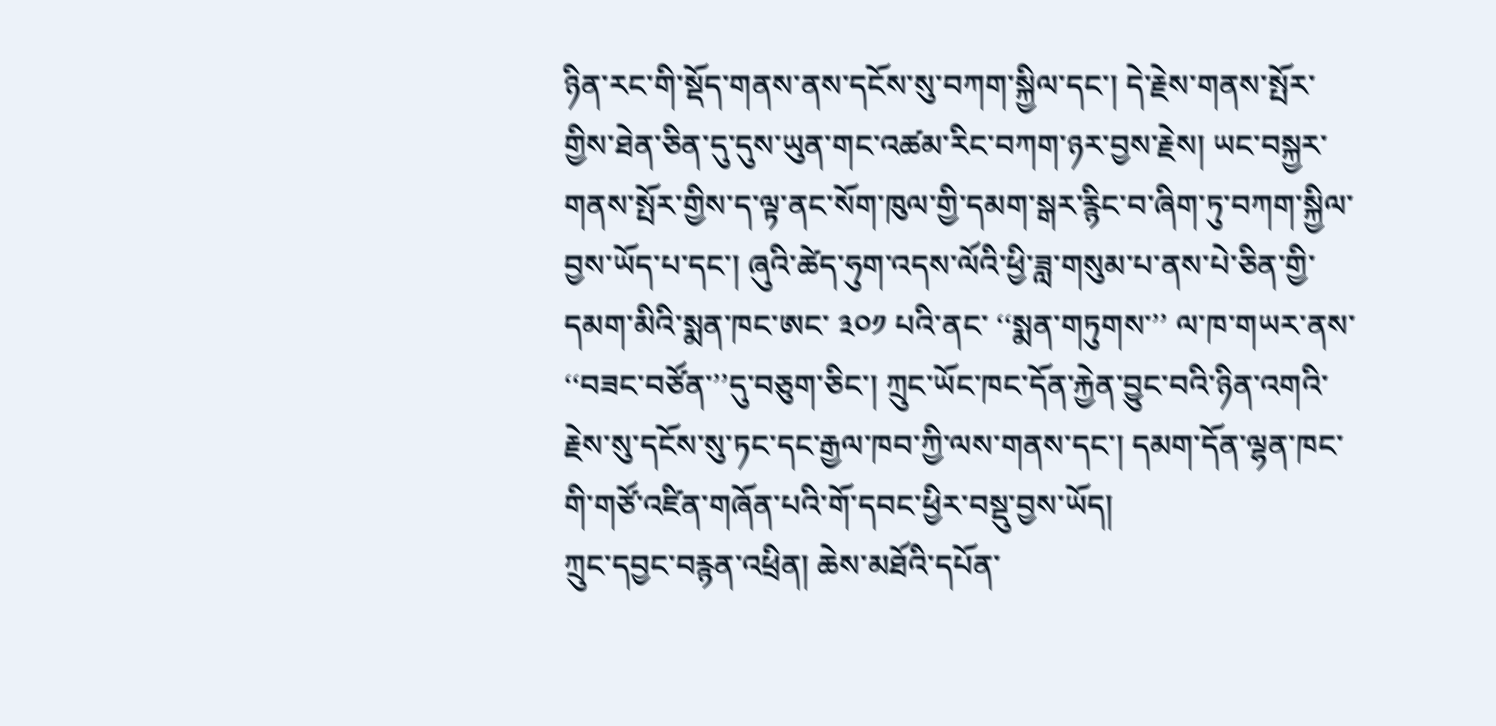ཉིན་རང་གི་སྡོད་གནས་ནས་དངོས་སུ་བཀག་སྐྱིལ་དང་། དེ་རྗེས་གནས་སྤོར་གྱིས་ཐེན་ཅིན་དུ་དུས་ཡུན་གང་འཚམ་རིང་བཀག་ཉར་བྱས་རྗེས། ཡང་བསྐྱར་གནས་སྤོར་གྱིས་ད་ལྟ་ནང་སོག་ཁུལ་གྱི་དམག་སྒར་རྙིང་བ་ཞིག་ཏུ་བཀག་སྐྱིལ་བྱས་ཡོད་པ་དང་། ཞུའི་ཚེད་ཧུག་འདས་ལོའི་ཕྱི་ཟླ་གསུམ་པ་ནས་པེ་ཅིན་གྱི་དམག་མིའི་སྨན་ཁང་ཨང་ ༣༠༡ པའི་ནང་ ‘‘སྨན་གཏུགས་’’ ལ་ཁ་གཡར་ནས་ ‘‘བཟང་བཙོན་’’དུ་བཅུག་ཅིང་། ཀྲུང་ཡོང་ཁང་དོན་རྐྱེན་བྱུང་བའི་ཉིན་འགའི་རྗེས་སུ་དངོས་སུ་ཏང་དང་རྒྱལ་ཁབ་ཀྱི་ལས་གནས་དང་། དམག་དོན་ལྷན་ཁང་གི་གཙོ་འཛིན་གཞོན་པའི་གོ་དབང་ཕྱིར་བསྡུ་བྱས་ཡོད།
ཀྲུང་དབྱང་བརྙན་འཕྲིན། ཆེས་མཐོའི་དཔོན་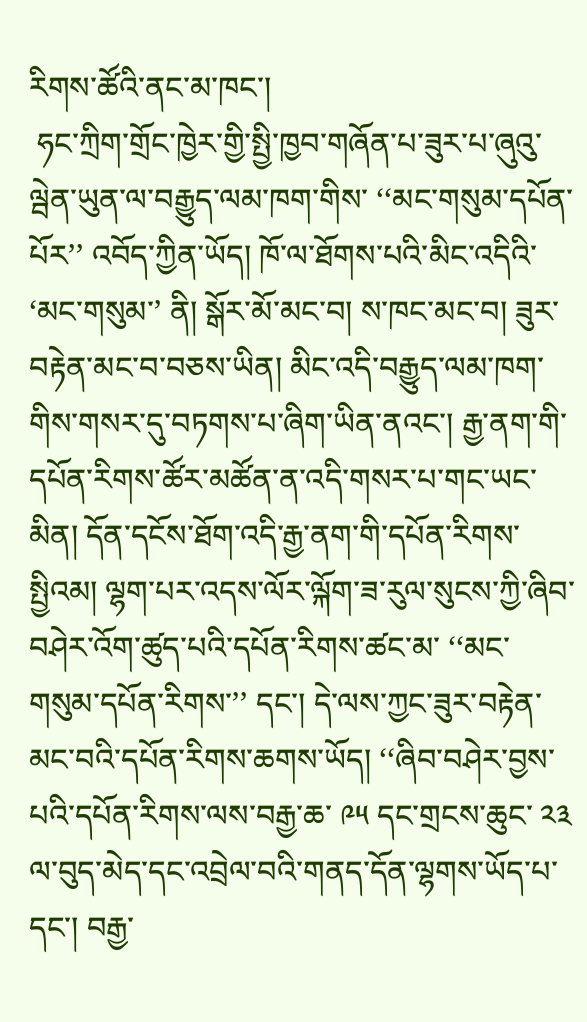རིགས་ཚོའི་ནང་མ་ཁང་།
 ཧང་ཀྲིག་གྲོང་ཁྱེར་གྱི་སྤྱི་ཁྱབ་གཞོན་པ་ཟུར་པ་ཞུའུ་ལྦེན་ཡུན་ལ་བརྒྱུད་ལམ་ཁག་གིས་ ‘‘མང་གསུམ་དཔོན་པོར’’ འབོད་ཀྱིན་ཡོད། ཁོ་ལ་ཐོགས་པའི་མིང་འདིའི་ ‘མང་གསུམ་’ ནི། སྒོར་མོ་མང་བ། ས་ཁང་མང་བ། ཟུར་བརྟེན་མང་བ་བཅས་ཡིན། མིང་འདི་བརྒྱུད་ལམ་ཁག་གིས་གསར་དུ་བཏགས་པ་ཞིག་ཡིན་ནའང་། རྒྱ་ནག་གི་དཔོན་རིགས་ཚོར་མཚོན་ན་འདི་གསར་པ་གང་ཡང་མིན། དོན་དངོས་ཐོག་འདི་རྒྱ་ནག་གི་དཔོན་རིགས་སྤྱིའམ། ལྷག་པར་འདས་ལོར་ལྐོག་ཟ་རུལ་སུངས་ཀྱི་ཞིབ་བཤེར་འོག་ཚུད་པའི་དཔོན་རིགས་ཚང་མ་ ‘‘མང་གསུམ་དཔོན་རིགས་’’ དང་། དེ་ལས་ཀྱང་ཟུར་བརྟེན་མང་བའི་དཔོན་རིགས་ཆགས་ཡོད། ‘‘ཞིབ་བཤེར་བྱས་པའི་དཔོན་རིགས་ལས་བརྒྱ་ཆ་ ༩༥ དང་གྲངས་ཆུང་ ༢༣ ལ་བུད་མེད་དང་འབྲེལ་བའི་གནད་དོན་ལྷགས་ཡོད་པ་དང་། བརྒྱ་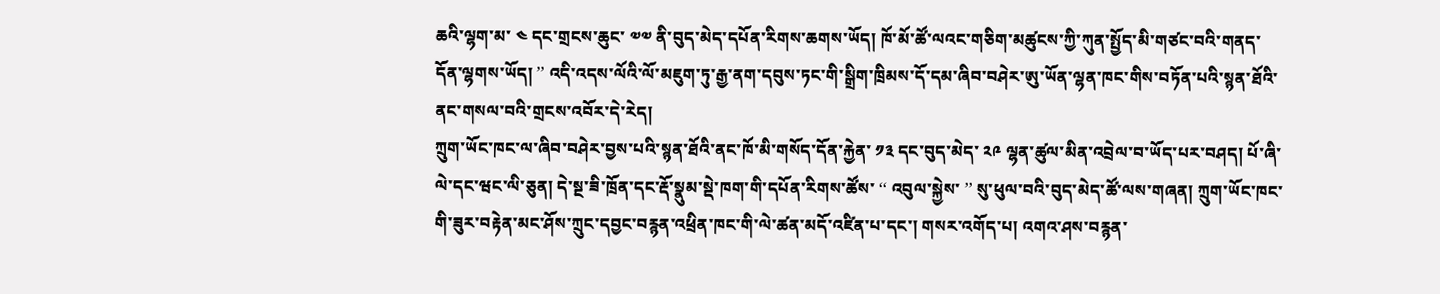ཆའི་ལྷག་མ་ ༤ དང་གྲངས་ཆུང་ ༧༧ ནི་བུད་མེད་དཔོན་རིགས་ཆགས་ཡོད། ཁོ་མོ་ཚོ་ལའང་གཅིག་མཚུངས་ཀྱི་ཀུན་སྤྱོད་མི་གཙང་བའི་གནད་དོན་ལྷགས་ཡོད། ’’ འདི་འདས་ལོའི་ལོ་མཇུག་ཏུ་རྒྱ་ནག་དབུས་ཏང་གི་སྒྲིག་ཁྲིམས་དོ་དམ་ཞིབ་བཤེར་ཨུ་ཡོན་ལྷན་ཁང་གིས་བཏོན་པའི་སྙན་ཐོའི་ནང་གསལ་བའི་གྲངས་འབོར་དེ་རེད།
ཀྲུག་ཡོང་ཁང་ལ་ཞིབ་བཤེར་བྱས་པའི་སྙན་ཐོའི་ནང་ཁོ་མི་གསོད་དོན་རྐྱེན་ ༡༣ དང་བུད་མེད་ ༢༩ ལྷན་ཚུལ་མིན་འབྲེལ་བ་ཡོད་པར་བཤད། པོ་ཞི་ལེ་དང་ཝང་ལི་ཅུན། དེ་སྔ་ཟི་ཁྲོན་དང་རྡོ་སྣུམ་སྡེ་ཁག་གི་དཔོན་རིགས་ཚོས་ ‘‘ འབུལ་སྐྱེས་ ’’ སུ་ཕུལ་བའི་བུད་མེད་ཚོ་ལས་གཞན། ཀྲུག་ཡོང་ཁང་གི་ཟུར་བརྟེན་མང་ཤོས་ཀྲུང་དབྱང་བརྙན་འཕྲིན་ཁང་གི་ལེ་ཚན་མདོ་འཛིན་པ་དང་། གསར་འགོད་པ། འགའ་ཤས་བརྙན་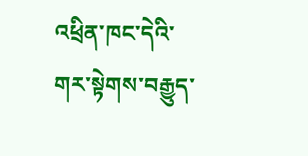འཕྲིན་ཁང་དེའི་གར་སྟེགས་བརྒྱུད་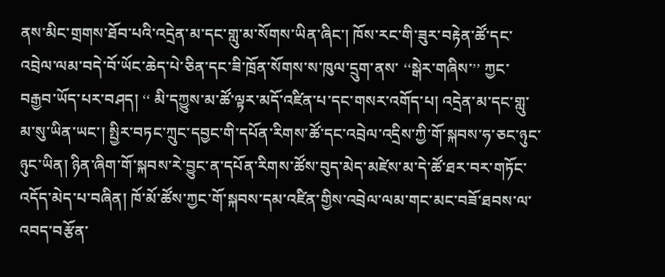ནས་མིང་གྲགས་ཐོབ་པའི་འདྲེན་མ་དང་གླུ་མ་སོགས་ཡིན་ཞིང་། ཁོས་རང་གི་ཟུར་བརྟེན་ཚོ་དང་འབྲེལ་ལམ་བདེ་བོ་ཡོང་ཆེད་པེ་ཅིན་དང་ཟི་ཁྲོན་སོགས་ས་ཁུལ་དྲུག་ནས་ ‘‘སྒེར་གཞིས་’’ ཀྱང་བརྒྱབ་ཡོད་པར་བཤད། ‘‘ མི་དཀྱུས་མ་ཚོ་ལྟར་མདོ་འཛིན་པ་དང་གསར་འགོད་པ། འདྲེན་མ་དང་གླུ་མ་སུ་ཡིན་ཡང་། སྤྱིར་བཏང་ཀྲུང་དབྱང་གི་དཔོན་རིགས་ཚོ་དང་འབྲེལ་འདྲིས་ཀྱི་གོ་སྐབས་ཧ་ཅང་ཉུང་ཉུང་ཡིན། ཉིན་ཞིག་གོ་སྐབས་རེ་བྱུང་ན་དཔོན་རིགས་ཚོས་བུད་མེད་མཛེས་མ་དེ་ཚོ་ཐར་བར་གཏོང་འདོད་མེད་པ་བཞིན། ཁོ་མོ་ཚོས་ཀྱང་གོ་སྐབས་དམ་འཛིན་གྱིས་འབྲེལ་ལམ་གང་མང་བཟོ་ཐབས་ལ་འབད་བརྩོན་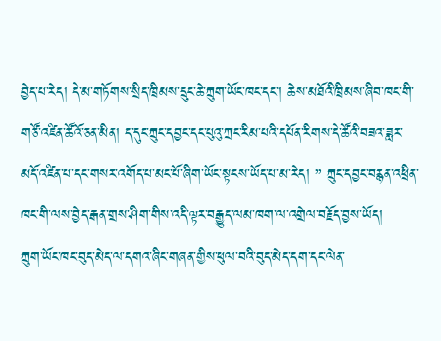བྱེད་པ་རེད། དེ་མ་གཏོགས་སྲིད་ཁྲིམས་དྲུང་ཆེ་ཀྲུག་ཡོང་ཁང་དང་། ཆེས་མཐོའི་ཁྲིམས་ཞིབ་ཁང་གི་གཙོ་འཛིན་ཚོའོ་ཅན་མིན། ད་དུང་ཀྲུང་དབྱང་དང་པུའུ་ཀྲང་རིམ་པའི་དཔོན་རིགས་དེ་ཚོའི་བཟའ་ཟླར་མདོ་འཛིན་པ་དང་གསར་འགོད་པ་མང་པོ་ཞིག་ཡོང་སྟངས་ཡོད་པ་མ་རེད། ’’ ཀྲུང་དབྱང་བརྙན་འཕྲིན་ཁང་གི་ལས་བྱེད་རྒན་གྲས་ཤིག་གིས་འདི་ལྟར་བརྒྱུད་ལམ་ཁག་ལ་འགྲེལ་བརྗོད་བྱས་ཡོད།
ཀྲུག་ཡོང་ཁང་བུད་མེད་ལ་དགའ་ཞིང་གཞན་གྱིས་ཕུལ་བའི་བུད་མེད་དག་དང་ལེན་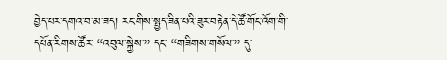བྱེད་པར་དགའ་བ་མ་ཟད། རང་གིས་སྤྱད་ཟིན་པའི་ཟུར་བརྟེན་དེ་ཚོ་གོང་འོག་གི་དཔོན་རིགས་ཚོར་ ‘‘འབུལ་སྐྱེས་’’ དང་ ‘‘གཟིགས་གསོལ་’’ དུ་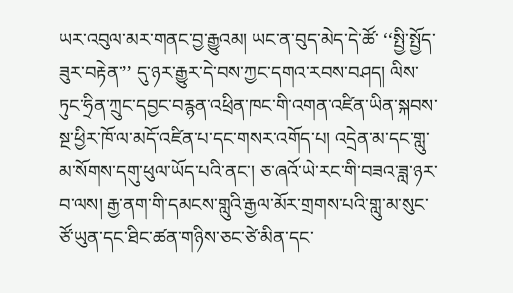ཡར་འབུལ་མར་གནང་བྱ་རྒྱུའམ། ཡང་ན་བུད་མེད་དེ་ཚོ་ ‘‘སྤྱི་སྤྱོད་ཟུར་བརྟེན་’’ དུ་ཉར་རྒྱུར་དེ་བས་ཀྱང་དགའ་རབས་བཤད། ལིས་ཏུང་ཧྲིན་ཀྲུང་དབྱང་བརྙན་འཕྲིན་ཁང་གི་འགན་འཛིན་ཡིན་སྐབས་སྔ་ཕྱིར་ཁོ་ལ་མདོ་འཛིན་པ་དང་གསར་འགོད་པ། འདྲེན་མ་དང་གླུ་མ་སོགས་དགུ་ཕུལ་ཡོད་པའི་ནང་། ཅ་ཞའོ་ཡེ་རང་གི་བཟའ་ཟླ་ཉར་བ་ལས། རྒྱ་ནག་གི་དམངས་གླུའི་རྒྱལ་མོར་གྲགས་པའི་གླུ་མ་སུང་ཙོ་ཡུན་དང་ཐིང་ཚན་གཉིས་ཅང་ཙེ་མིན་དང་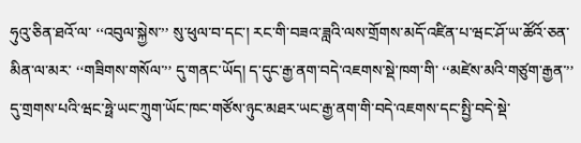ཧུའུ་ཅིན་ཐའོ་ལ་ ‘‘འབུལ་སྐྱེས་’’ སུ་ཕུལ་བ་དང་། རང་གི་བཟའ་ཟླའི་ལས་གྲོགས་མདོ་འཛིན་པ་ཝང་ཤོ་ཡ་ཚོའོ་ཅན་མིན་ལ་མར་ ‘‘གཟིགས་གསོལ་’’ དུ་གནང་ཡོད། ད་དུང་རྒྱ་ནག་བདེ་འཇགས་སྡེ་ཁག་གི་ ‘‘མཛེས་མའི་གཙུག་རྒྱན་’’ དུ་གྲགས་པའི་ཝང་ཧྥེ་ཡང་ཀྲུག་ཡོང་ཁང་གཙོས་ཉུང་མཐར་ཡང་རྒྱ་ནག་གི་བདེ་འཇགས་དང་སྤྱི་བདེ་སྡེ་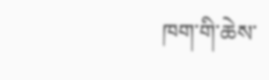ཁག་གི་ཆེས་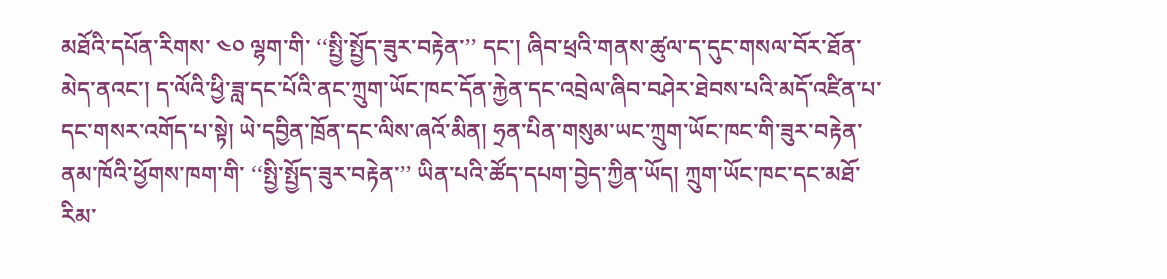མཐོའི་དཔོན་རིགས་ ༤༠ ལྷག་གི་ ‘‘སྤྱི་སྤྱོད་ཟུར་བརྟེན་’’ དང་། ཞིབ་ཕྲའི་གནས་ཚུལ་ད་དུང་གསལ་བོར་ཐོན་མེད་ནའང་། ད་ལོའི་ཕྱི་ཟླ་དང་པོའི་ནང་ཀྲུག་ཡོང་ཁང་དོན་རྐྱེན་དང་འབྲེལ་ཞིབ་བཤེར་ཐེབས་པའི་མདོ་འཛིན་པ་དང་གསར་འགོད་པ་སྟེ། ཡེ་དབྱིན་ཁྲོན་དང་ལིས་ཞའོ་མིན། ཧྲན་པིན་གསུམ་ཡང་ཀྲུག་ཡོང་ཁང་གི་ཟུར་བརྟེན་ནམ་ཁོའི་ཕྱོགས་ཁག་གི་ ‘‘སྤྱི་སྤྱོད་ཟུར་བརྟེན་’’ ཡིན་པའི་ཚོད་དཔག་བྱེད་ཀྱིན་ཡོད། ཀྲུག་ཡོང་ཁང་དང་མཐོ་རིམ་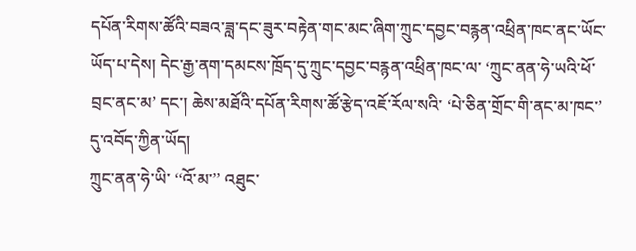དཔོན་རིགས་ཚོའི་བཟའ་ཟླ་དང་ཟུར་བརྟེན་གང་མང་ཞིག་ཀྲུང་དབྱང་བརྙན་འཕྲིན་ཁང་ནང་ཡོང་ཡོད་པ་དེས། དེང་རྒྱ་ནག་དམངས་ཁྲོད་དུ་ཀྲུང་དབྱང་བརྙན་འཕྲིན་ཁང་ལ་ ‘ཀྲུང་ནན་ཧེ་ཡའི་ཕོ་བྲང་ནང་མ’ དང་། ཆེས་མཐོའི་དཔོན་རིགས་ཚོ་རྩེད་འཇོ་རོལ་སའི་ ‘པེ་ཅིན་གྲོང་གི་ནང་མ་ཁང་’ དུ་འབོད་ཀྱིན་ཡོད།
ཀྲུང་ནན་ཧེ་ཡི་ ‘‘འོ་མ་’’ འཐུང་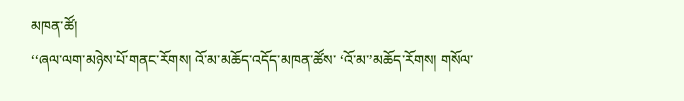མཁན་ཚོ།
‘‘ཞལ་ལག་མཉེས་པོ་གནང་རོགས། འོ་མ་མཆོད་འདོད་མཁན་ཚོས་ ‘འོ་མ་’མཆོད་རོགས། གསོལ་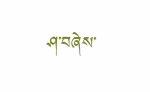ཤ་བཞེས་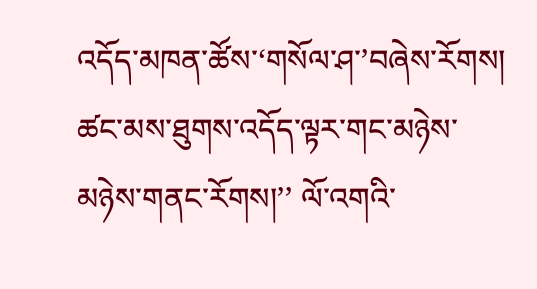འདོད་མཁན་ཚོས་‘གསོལ་ཤ་’བཞེས་རོགས། ཚང་མས་ཐུགས་འདོད་ལྟར་གང་མཉེས་མཉེས་གནང་རོགས།’’ ལོ་འགའི་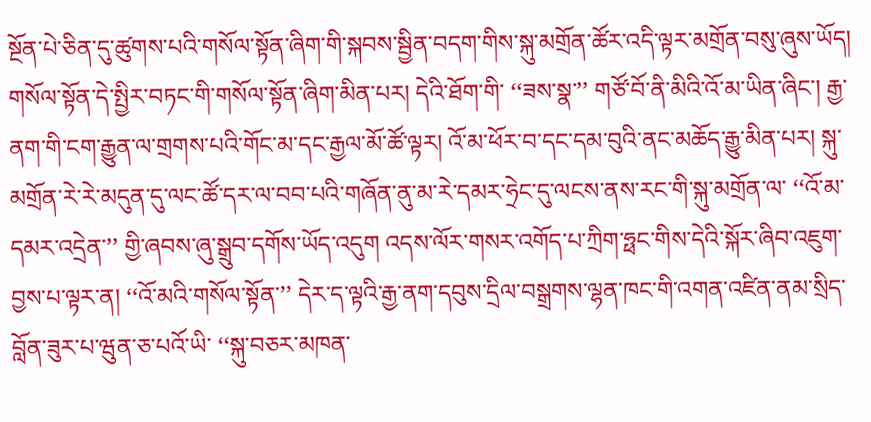སྔོན་པེ་ཅིན་དུ་ཚུགས་པའི་གསོལ་སྟོན་ཞིག་གི་སྐབས་སྦྱིན་བདག་གིས་སྐུ་མགྲོན་ཚོར་འདི་ལྟར་མགྲོན་བསུ་ཞུས་ཡོད། གསོལ་སྟོན་དེ་སྤྱིར་བཏང་གི་གསོལ་སྟོན་ཞིག་མིན་པར། དེའི་ཐོག་གི་ ‘‘ཟས་སྣ་’’ གཙོ་བོ་ནི་མིའི་འོ་མ་ཡིན་ཞིང་། རྒྱ་ནག་གི་ངག་རྒྱུན་ལ་གྲགས་པའི་གོང་མ་དང་རྒྱལ་མོ་ཚོ་ལྟར། འོ་མ་ཕོར་བ་དང་དམ་བུའི་ནང་མཆོད་རྒྱུ་མིན་པར། སྐུ་མགྲོན་རེ་རེ་མདུན་དུ་ལང་ཚོ་དར་ལ་བབ་པའི་གཞོན་ནུ་མ་རེ་དམར་ཧྲེང་དུ་ལངས་ནས་རང་གི་སྐུ་མགྲོན་ལ་ ‘‘འོ་མ་དམར་འདྲེན་’’ གྱི་ཞབས་ཞུ་སྒྲུབ་དགོས་ཡོད་འདུག འདས་ལོར་གསར་འགོད་པ་ཀྲིག་ཧྥང་གིས་དེའི་སྐོར་ཞིབ་འཇུག་བྱས་པ་ལྟར་ན། ‘‘འོ་མའི་གསོལ་སྟོན་’’ དེར་ད་ལྟའི་རྒྱ་ནག་དབུས་དྲིལ་བསྒྲགས་ལྷན་ཁང་གི་འགན་འཛིན་ནམ་སྲིད་བློན་ཟུར་པ་ཝུན་ཅ་པའོ་ཡི་ ‘‘སྐུ་བཅར་མཁན་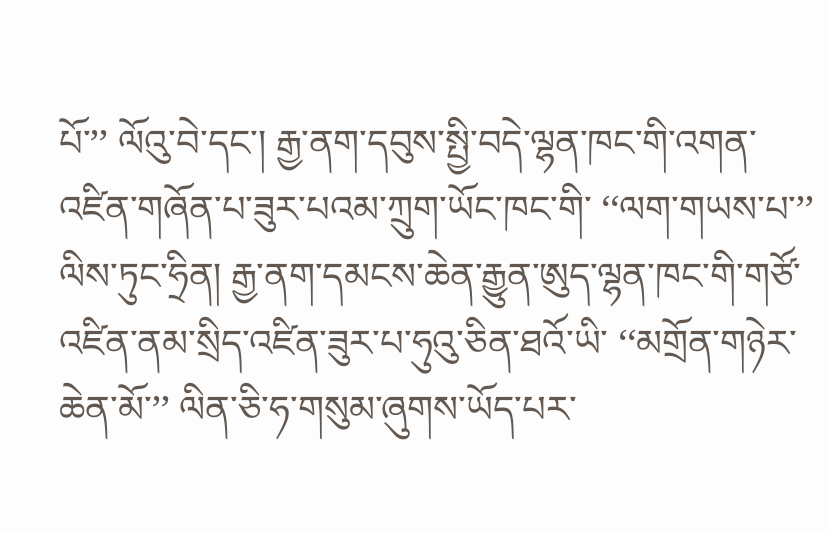པོ་’’ ལོའུ་བེ་དང་། རྒྱ་ནག་དབུས་སྤྱི་བདེ་ལྷན་ཁང་གི་འགན་འཛིན་གཞོན་པ་ཟུར་པའམ་ཀྲུག་ཡོང་ཁང་གི་ ‘‘ལག་གཡས་པ་’’ ལིས་ཏུང་ཧྲིན། རྒྱ་ནག་དམངས་ཆེན་རྒྱུན་ཨུད་ལྷན་ཁང་གི་གཙོ་འཛིན་ནམ་སྲིད་འཛིན་ཟུར་པ་ཧུའུ་ཅིན་ཐའོ་ཡི་ ‘‘མགྲོན་གཉེར་ཆེན་མོ་’’ ལིན་ཅི་ཧ་གསུམ་ཞུགས་ཡོད་པར་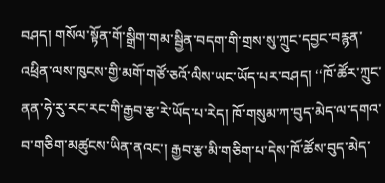བཤད། གསོལ་སྟོན་གོ་སྒྲིག་གམ་སྦྱིན་བདག་གི་གྲས་སུ་ཀྲུང་དབྱང་བརྙན་འཕྲིན་ལས་ཁུངས་གྱི་མགོ་གཙོ་ཅའོ་ལིས་ཡང་ཡོད་པར་བཤད། ‘‘ཁོ་ཚོར་ཀྲུང་ནན་ཧེ་རུ་རང་རང་གི་རྒྱབ་རྩ་རེ་ཡོད་པ་རེད། ཁོ་གསུམ་ཀ་བུད་མེད་ལ་དགའ་བ་གཅིག་མཚུངས་ཡིན་ནའང་། རྒྱབ་རྩ་མི་གཅིག་པ་དེས་ཁོ་ཚོས་བུད་མེད་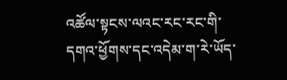འཚོལ་སྟངས་ལའང་རང་རང་གི་དགའ་ཕྱོགས་དང་འདེམ་ག་རེ་ཡོད་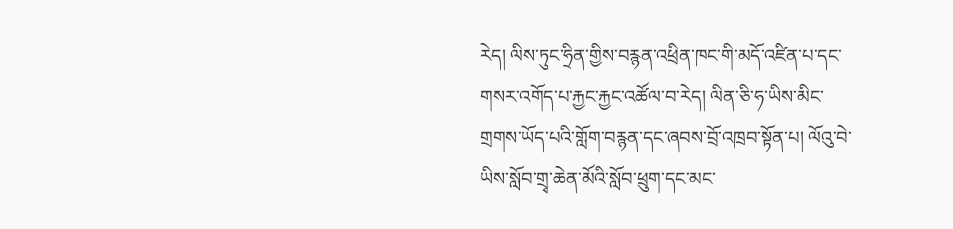རེད། ལིས་ཏུང་ཧྲིན་གྱིས་བརྙན་འཕྲིན་ཁང་གི་མདོ་འཛིན་པ་དང་གསར་འགོད་པ་རྐྱང་རྐྱང་འཚོལ་བ་རེད། ལིན་ཅི་ཧ་ཡིས་མིང་གྲགས་ཡོད་པའི་གློག་བརྙན་དང་ཞབས་བྲོ་འཁྲབ་སྟོན་པ། ལོའུ་བེ་ཡིས་སློབ་གྲྭ་ཆེན་མོའི་སློབ་ཕྲུག་དང་མང་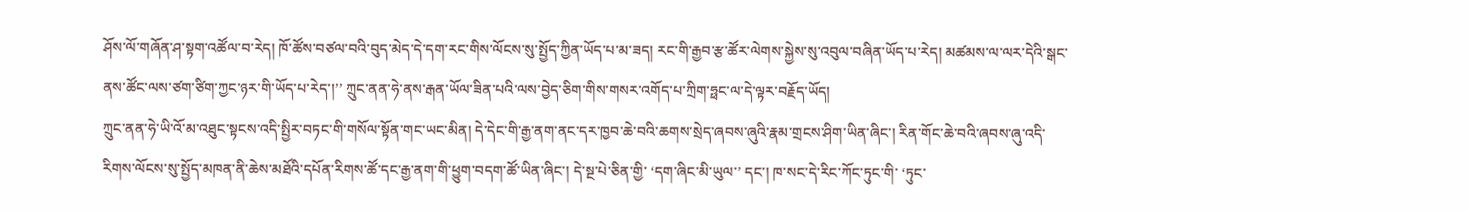ཤོས་ལོ་གཞོན་ཤ་སྟག་འཚོལ་བ་རེད། ཁོ་ཚོས་བཙལ་བའི་བུད་མེད་དེ་དག་རང་གིས་ལོངས་སུ་སྤྱོད་ཀྱིན་ཡོད་པ་མ་ཟད། རང་གི་རྒྱབ་རྩ་ཚོར་ལེགས་སྐྱེས་སུ་འབུལ་བཞིན་ཡོད་པ་རེད། མཚམས་ལ་ལར་དེའི་སྒང་ནས་ཚོང་ལས་ཙག་ཙིག་ཀྱང་ཉར་གི་ཡོད་པ་རེད་།’’ ཀྲུང་ནན་ཧེ་ནས་རྒན་ཡོལ་ཟིན་པའི་ལས་བྱེད་ཅིག་གིས་གསར་འགོད་པ་ཀྲིག་ཧྥང་ལ་དེ་ལྟར་བརྗོད་ཡོད།
ཀྲུང་ནན་ཧེ་ཡི་འོ་མ་འཐུང་སྟངས་འདི་སྤྱིར་བཏང་གི་གསོལ་སྟོན་གང་ཡང་མིན། དེ་དེང་གི་རྒྱ་ནག་ནང་དར་ཁྱབ་ཆེ་བའི་ཆགས་སྲེད་ཞབས་ཞུའི་རྣམ་གྲངས་ཤིག་ཡིན་ཞིང་། རིན་གོང་ཆེ་བའི་ཞབས་ཞུ་འདི་རིགས་ལོངས་སུ་སྤྱོད་མཁན་ནི་ཆེས་མཐོའི་དཔོན་རིགས་ཚོ་དང་རྒྱ་ནག་གི་ཕྱུག་བདག་ཚོ་ཡིན་ཞིང་། དེ་སྔ་པེ་ཅིན་གྱི་ ‘དག་ཞིང་མི་ཡུལ་’ དང་། ཁ་སང་དེ་རིང་ཀོང་ཏུང་གི་ ‘ཏུང་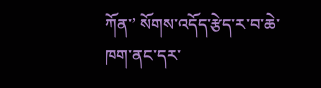ཀོན་’ སོགས་འདོད་རྩེད་ར་བ་ཆེ་ཁག་ནང་དར་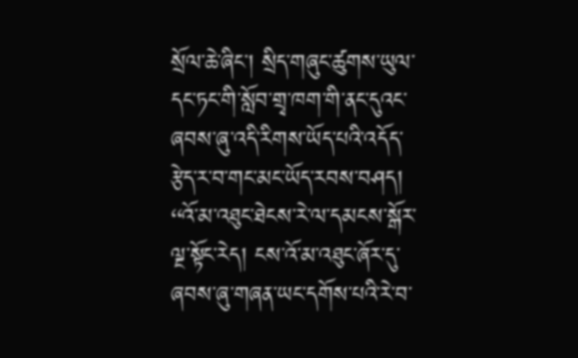སྲོལ་ཆེ་ཞིང་། སྲིད་གཞུང་ཚུགས་ཡུལ་དང་ཏང་གི་སློབ་གྲྭ་ཁག་གི་ནང་དུའང་ཞབས་ཞུ་འདི་རིགས་ཡོད་པའི་འདོད་རྩེད་ར་བ་གང་མང་ཡོད་རབས་བཤད། ‘‘འོ་མ་འཐུང་ཐེངས་རེ་ལ་དམངས་སྒོར་ལྔ་སྟོང་རེད། ངས་འོ་མ་འཐུང་ཞོར་དུ་ཞབས་ཞུ་གཞན་ཡང་དགོས་པའི་རེ་བ་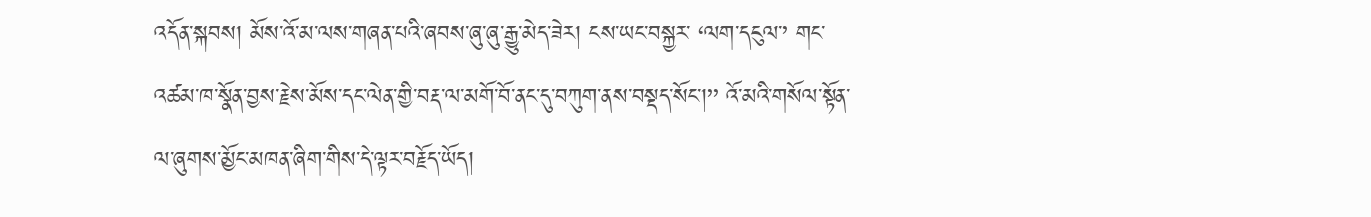འདོན་སྐབས། མོས་འོ་མ་ལས་གཞན་པའི་ཞབས་ཞུ་ཞུ་རྒྱུ་མེད་ཟེར། ངས་ཡང་བསྐྱར་ ‘ལག་དངུལ་’ གང་འཚམ་ཁ་སྣོན་བྱས་རྗེས་མོས་དང་ལེན་གྱི་བརྡ་ལ་མགོ་བོ་ནང་དུ་བཀུག་ནས་བསྡད་སོང་།’’ འོ་མའི་གསོལ་སྟོན་ལ་ཞུགས་མྱོང་མཁན་ཞིག་གིས་དེ་ལྟར་བརྗོད་ཡོད།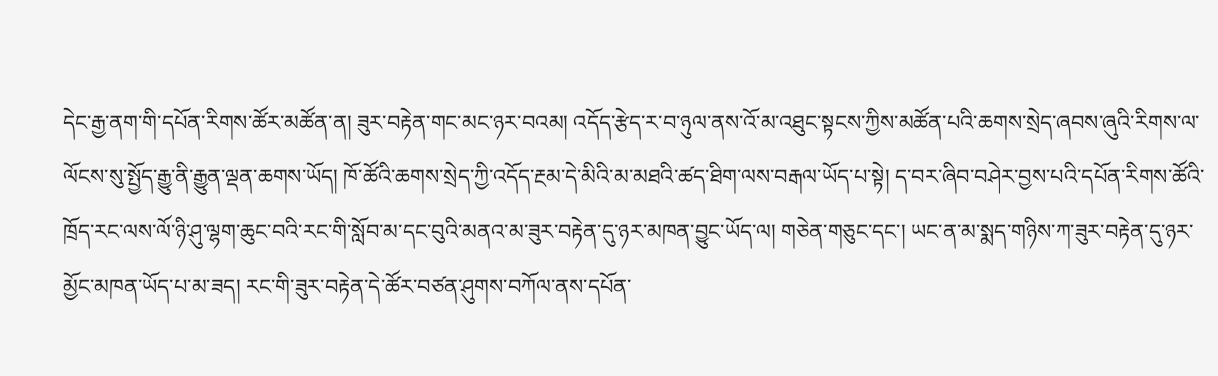དེང་རྒྱ་ནག་གི་དཔོན་རིགས་ཚོར་མཚོན་ན། ཟུར་བརྟེན་གང་མང་ཉར་བའམ། འདོད་རྩེད་ར་བ་ཉུལ་ནས་འོ་མ་འཐུང་སྟངས་ཀྱིས་མཚོན་པའི་ཆགས་སྲེད་ཞབས་ཞུའི་རིགས་ལ་ལོངས་སུ་སྤྱོད་རྒྱུ་ནི་རྒྱུན་ལྡན་ཆགས་ཡོད། ཁོ་ཚོའི་ཆགས་སྲེད་ཀྱི་འདོད་རྔམ་དེ་མིའི་མ་མཐའི་ཚད་ཐིག་ལས་བརྒལ་ཡོད་པ་སྟེ། ད་བར་ཞིབ་བཤེར་བྱས་པའི་དཔོན་རིགས་ཚོའི་ཁྲོད་རང་ལས་ལོ་ཉི་ཤུ་ལྷག་ཆུང་བའི་རང་གི་སློབ་མ་དང་བུའི་མནའ་མ་ཟུར་བརྟེན་དུ་ཉར་མཁན་བྱུང་ཡོད་ལ། གཅེན་གཅུང་དང་། ཡང་ན་མ་སྨད་གཉིས་ཀ་ཟུར་བརྟེན་དུ་ཉར་མྱོང་མཁན་ཡོད་པ་མ་ཟད། རང་གི་ཟུར་བརྟེན་དེ་ཚོར་བཙན་ཤུགས་བཀོལ་ནས་དཔོན་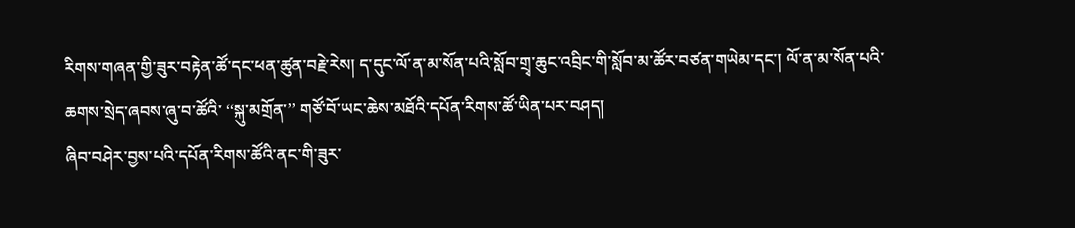རིགས་གཞན་གྱི་ཟུར་བརྟེན་ཚོ་དང་ཕན་ཚུན་བརྗེ་རེས། ད་དུང་ལོ་ན་མ་སོན་པའི་སློབ་གྲྭ་ཆུང་འབྲིང་གི་སློབ་མ་ཚོར་བཙན་གཡེམ་དང་། ལོ་ན་མ་སོན་པའི་ཆགས་སྲེད་ཞབས་ཞུ་བ་ཚོའི་ ‘‘སྐུ་མགྲོན་’’ གཙོ་བོ་ཡང་ཆེས་མཐོའི་དཔོན་རིགས་ཚོ་ཡིན་པར་བཤད།
ཞིབ་བཤེར་བྱས་པའི་དཔོན་རིགས་ཚོའི་ནང་གི་ཟུར་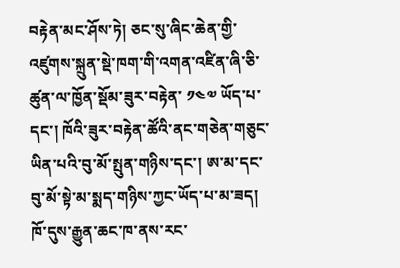བརྟེན་མང་ཤོས་ཏེ། ཅང་སུ་ཞིང་ཆེན་གྱི་འཛུགས་སྐྲུན་སྡེ་ཁག་གི་འགན་འཛིན་ཞི་ཅི་ཚུན་ལ་ཁྱོན་སྡོམ་ཟུར་བརྟེན་ ༡༤༧ ཡོད་པ་དང་། ཁོའི་ཟུར་བརྟེན་ཚོའི་ནང་གཅེན་གཅུང་ཡིན་པའི་བུ་མོ་སྤུན་གཉིས་དང་། ཨ་མ་དང་བུ་མོ་སྟེ་མ་སྨད་གཉིས་ཀྱང་ཡོད་པ་མ་ཟད། ཁོ་དུས་རྒྱུན་ཆང་ཁ་ནས་རང་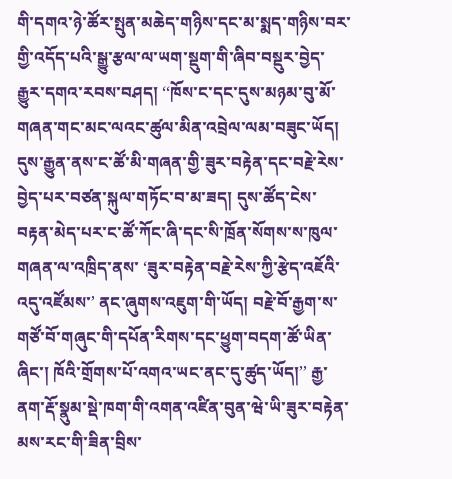གི་དགའ་ཉེ་ཚོར་སྤུན་མཆེད་གཉིས་དང་མ་སྨད་གཉིས་བར་གྱི་འདོད་པའི་སྒྱུ་རྩལ་ལ་ཡག་སྡུག་གི་ཞིབ་བསྡུར་བྱེད་རྒྱུར་དགའ་རབས་བཤད། ‘‘ཁོས་ང་དང་དུས་མཉམ་བུ་མོ་གཞན་གང་མང་ལའང་ཚུལ་མིན་འབྲེལ་ལམ་བཟུང་ཡོད། དུས་རྒྱུན་ནས་ང་ཚོ་མི་གཞན་གྱི་ཟུར་བརྟེན་དང་བརྗེ་རེས་བྱེད་པར་བཙན་སྐུལ་གཏོང་བ་མ་ཟད། དུས་ཚོད་ངེས་བརྟན་མེད་པར་ང་ཚོ་ཀོང་ཞི་དང་སི་ཁྲོན་སོགས་ས་ཁུལ་གཞན་ལ་འཁྲིད་ནས་ ‘ཟུར་བརྟེན་བརྗེ་རེས་ཀྱི་རྩེད་འཇོའི་འདུ་འཛོམས་’ ནང་ཞུགས་འཇུག་གི་ཡོད། བརྗེ་བོ་རྒྱག་ས་གཙོ་བོ་གཞུང་གི་དཔོན་རིགས་དང་ཕྱུག་བདག་ཚོ་ཡིན་ཞིང་། ཁོའི་གྲོགས་པོ་འགའ་ཡང་ནང་དུ་ཚུད་ཡོད།’’ རྒྱ་ནག་རྡོ་སྣུམ་སྡེ་ཁག་གི་འགན་འཛིན་བུན་ཝེ་ཡི་ཟུར་བརྟེན་མས་རང་གི་ཟིན་བྲིས་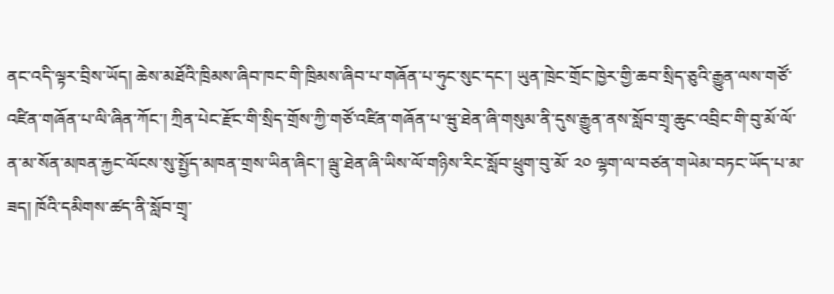ནང་འདི་ལྟར་བྲིས་ཡོད། ཆེས་མཐོའི་ཁྲིམས་ཞིབ་ཁང་གི་ཁྲིམས་ཞིབ་པ་གཞོན་པ་ཧུང་སུང་དང་། ཡུན་ཁྲེང་གྲོང་ཁྱེར་གྱི་ཆབ་སྲིད་ཅུའི་རྒྱུན་ལས་གཙོ་འཛིན་གཞོན་པ་ལི་ཞིན་ཀོང་། ཀྲིན་པེང་རྫོང་གི་སྲིད་གྲོས་ཀྱི་གཙོ་འཛིན་གཞོན་པ་ཝུ་ཐེན་ཞི་གསུམ་ནི་དུས་རྒྱུན་ནས་སློབ་གྲྭ་ཆུང་འབྲིང་གི་བུ་མོ་ལོ་ན་མ་སོན་མཁན་རྐྱང་ལོངས་སུ་སྤྱོད་མཁན་གྲས་ཡིན་ཞིང་། ལྦུ་ཐེན་ཞི་ཡིས་ལོ་གཉིས་རིང་སློབ་ཕྲུག་བུ་མོ་ ༢༠ ལྷག་ལ་བཙན་གཡེམ་བཏང་ཡོད་པ་མ་ཟད། ཁོའི་དམིགས་ཚད་ནི་སློབ་གྲྭ་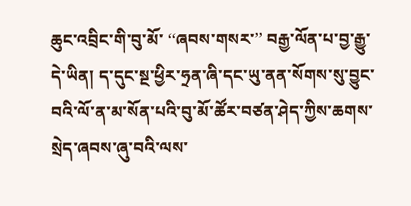ཆུང་འབྲིང་གི་བུ་མོ་ ‘‘ཞབས་གསར་’’ བརྒྱ་ལོན་པ་བྱ་རྒྱུ་དེ་ཡིན། ད་དུང་སྔ་ཕྱིར་ཧྲན་ཞི་དང་ཡུ་ནན་སོགས་སུ་བྱུང་བའི་ལོ་ན་མ་སོན་པའི་བུ་མོ་ཚོར་བཙན་ཤེད་ཀྱིས་ཆགས་སྲེད་ཞབས་ཞུ་བའི་ལས་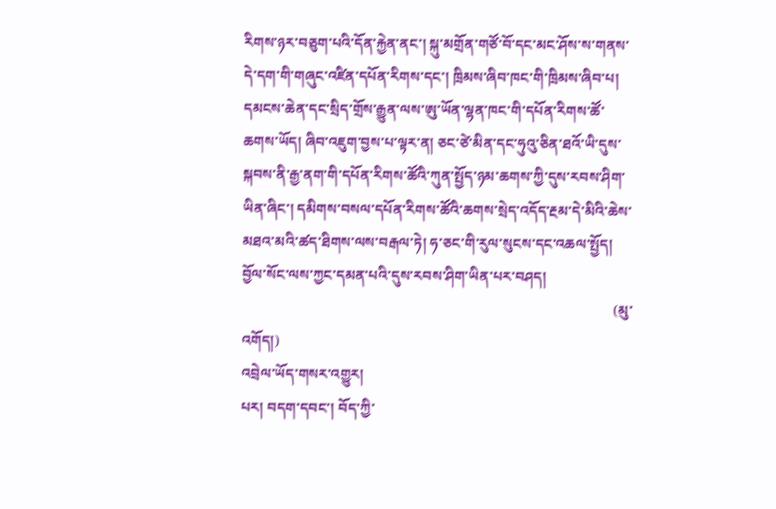རིགས་ཉར་བཅུག་པའི་དོན་རྐྱེན་ནང་། སྐུ་མགྲོན་གཙོ་བོ་དང་མང་ཤོས་ས་གནས་དེ་དག་གི་གཞུང་འཛིན་དཔོན་རིགས་དང་། ཁྲིམས་ཞིབ་ཁང་གི་ཁྲིམས་ཞིབ་པ། དམངས་ཆེན་དང་སྲིད་གྲོས་རྒྱུན་ལས་ཨུ་ཡོན་ལྷན་ཁང་གི་དཔོན་རིགས་ཚོ་ཆགས་ཡོད། ཞིབ་འཇུག་བྱས་པ་ལྟར་ན། ཅང་ཙེ་མིན་དང་ཧུའུ་ཅིན་ཐའོ་ཡི་དུས་སྐབས་ནི་རྒྱ་ནག་གི་དཔོན་རིགས་ཚོའི་ཀུན་སྤྱོད་ཉམ་ཆགས་ཀྱི་དུས་རབས་ཤིག་ཡིན་ཞིང་། དམིགས་བསལ་དཔོན་རིགས་ཚོའི་ཆགས་སྲེད་འདོད་རྔམ་དེ་མིའི་ཆེས་མཐའ་མའི་ཚད་ཐིགས་ལས་བརྒལ་ཏེ། ཧ་ཅང་གི་རུལ་སུངས་དང་འཆལ་སྤྱོད། བྱོལ་སོང་ལས་ཀྱང་དམན་པའི་དུས་རབས་ཤིག་ཡིན་པར་བཤད།
                                                                                                      (མུ་འགོད།)
འབྲེལ་ཡོད་གསར་འགྱུར།
པར། བདག་དབང་། བོད་ཀྱི་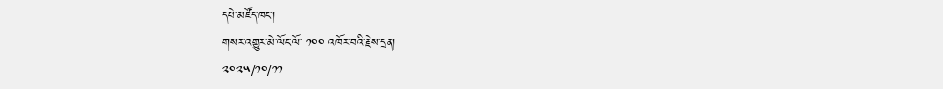དཔེ་མཛོད་ཁང་།
གསར་འགྱུར་མེ་ལོང་ལོ་ ༡༠༠ འཁོར་བའི་རྗེས་དྲན།
༢༠༢༥/༡༠/༡༡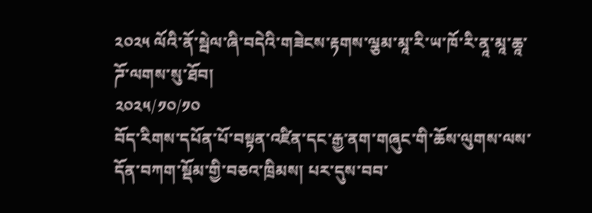༢༠༢༥ ལོའི་ནོ་སྦེལ་ཞི་བདེའི་གཟེངས་རྟགས་ལྕམ་མཱ་རི་ཡ་ཁོ་རི་ནཱ་མཱ་ཆཱ་ཌོ་ལགས་སུ་ཐོབ།
༢༠༢༥/༡༠/༡༠
བོད་རིགས་དཔོན་པོ་བསྟན་འཛིན་དང་རྒྱ་ནག་གཞུང་གི་ཆོས་ལུགས་ལས་དོན་བཀག་སྡོམ་གྱི་བཅའ་ཁྲིམས། པར་དུས་བབ་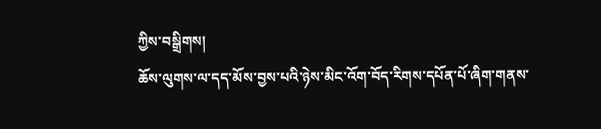ཀྱིས་བསྒྲིགས།
ཆོས་ལུགས་ལ་དད་མོས་བྱས་པའི་ཉེས་མིང་འོག་བོད་རིགས་དཔོན་པོ་ཞིག་གནས་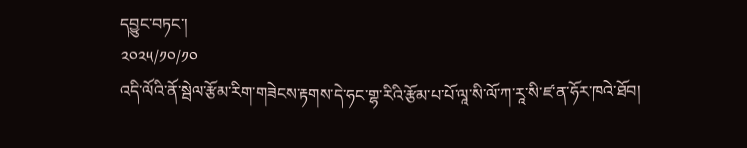དབྱུང་བཏང་།
༢༠༢༥/༡༠/༡༠
འདི་ལོའི་ནོ་སྦེལ་རྩོམ་རིག་གཟེངས་རྟགས་དེ་ཧང་གྷ་རིའི་རྩོམ་པ་པོ་ལཱ་སི་ལོ་ཀ་རཱ་སི་ཛ་ན་ཧོར་ཁའེ་ཐོབ།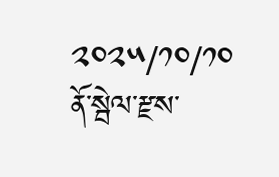༢༠༢༥/༡༠/༡༠
ནོ་སྦེལ་རྫས་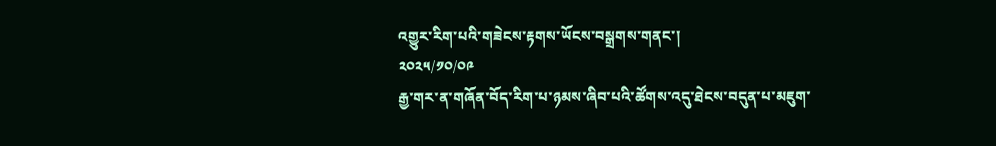འགྱུར་རིག་པའི་གཟེངས་རྟགས་ཡོངས་བསྒྲགས་གནང་།
༢༠༢༥/༡༠/༠༩
རྒྱ་གར་ན་གཞོན་བོད་རིག་པ་ཉམས་ཞིབ་པའི་ཚོགས་འདུ་ཐེངས་བདུན་པ་མཇུག་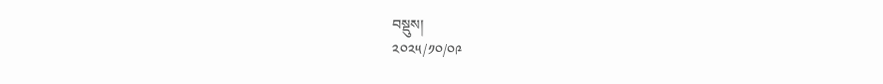བསྡུས།
༢༠༢༥/༡༠/༠༩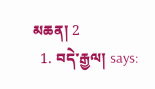མཆན། 2
  1. བདེ་རྒྱལ། says: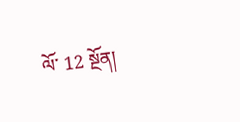ལོ་ 12 སྔོན།